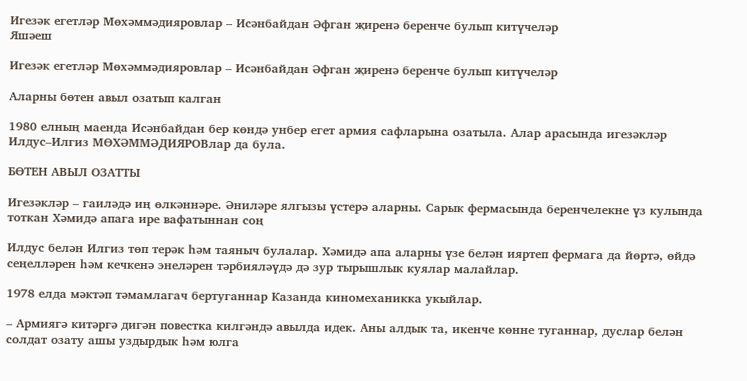Игезәк егетләр Мөхәммәдияровлар – Исәнбайдан Әфган җиренә беренче булып китүчеләр
Яшәеш

Игезәк егетләр Мөхәммәдияровлар – Исәнбайдан Әфган җиренә беренче булып китүчеләр

Аларны бөтен авыл озатып калган

1980 елның маенда Исәнбайдан бер көндә унбер егет армия сафларына озатыла. Алар арасында игезәкләр Илдус–Илгиз МӨХӘММӘДИЯРОВлар да була.

БӨТЕН АВЫЛ ОЗАТТЫ

Игезәкләр – гаиләдә иң өлкәннәре. Әниләре ялгызы үстерә аларны. Сарык фермасында беренчелекне үз кулында тоткан Хәмидә апага ире вафатыннан соң

Илдус белән Илгиз төп терәк һәм таяныч булалар. Хәмидә апа аларны үзе белән ияртеп фермага да йөртә, өйдә сеңелләрен һәм кечкенә энеләрен тәрбияләүдә дә зур тырышлык куялар малайлар.

1978 елда мәктәп тәмамлагач бертуганнар Казанда киномеханикка укыйлар.

– Армиягә китәргә дигән повестка килгәндә авылда идек. Аны алдык та, икенче көнне туганнар, дуслар белән солдат озату ашы уздырдык һәм юлга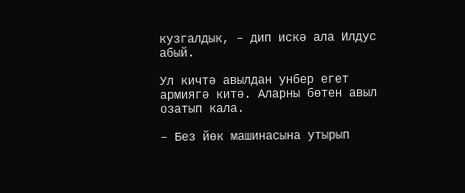кузгалдык, – дип искә ала Илдус абый.

Ул кичтә авылдан унбер егет армиягә китә. Аларны бөтен авыл озатып кала.

– Без йөк машинасына утырып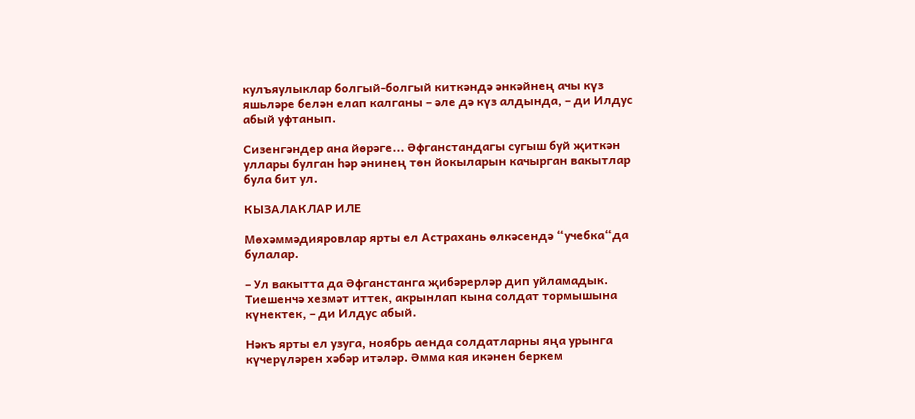кулъяулыклар болгый-болгый киткәндә әнкәйнең ачы күз яшьләре белән елап калганы – әле дә күз алдында, – ди Илдус абый уфтанып.

Сизенгәндер ана йөрәге... Әфганстандагы сугыш буй җиткән уллары булган һәр әнинең төн йокыларын качырган вакытлар була бит ул.

КЫЗАЛАКЛАР ИЛЕ

Мөхәммәдияровлар ярты ел Астрахань өлкәсендә “учебка“да булалар.

– Ул вакытта да Әфганстанга җибәрерләр дип уйламадык. Тиешенчә хезмәт иттек, акрынлап кына солдат тормышына күнектек, – ди Илдус абый.

Нәкъ ярты ел узуга, ноябрь аенда солдатларны яңа урынга күчерүләрен хәбәр итәләр. Әмма кая икәнен беркем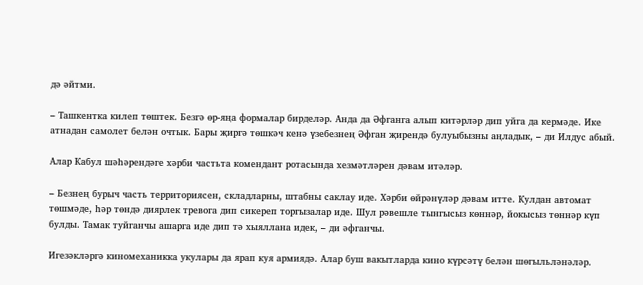дә әйтми.

– Ташкентка килеп төштек. Безгә өр-яңа формалар бирделәр. Анда да Әфганга алып китәрләр дип уйга да кермәде. Ике атнадан самолет белән очтык. Бары җиргә төшкәч кенә үзебезнең Әфган җирендә булуыбызны аңладык, – ди Илдус абый.

Алар Кабул шәһәрендәге хәрби частьта комендант ротасында хезмәтләрен дәвам итәләр.

– Безнең бурыч часть территориясен, складларны, штабны саклау иде. Хәрби өйрәнүләр дәвам итте. Кулдан автомат төшмәде, һәр төндә диярлек тревога дип сикереп торгызалар иде. Шул рәвешле тынгысыз көннәр, йокысыз төннәр күп булды. Тамак туйганчы ашарга иде дип тә хыяллана идек, – ди әфганчы.

Игезәкләргә киномеханикка укулары да ярап куя армиядә. Алар буш вакытларда кино күрсәтү белән шөгыльләнәләр.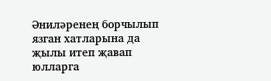Әниләренең борчылып язган хатларына да җылы итеп җавап юлларга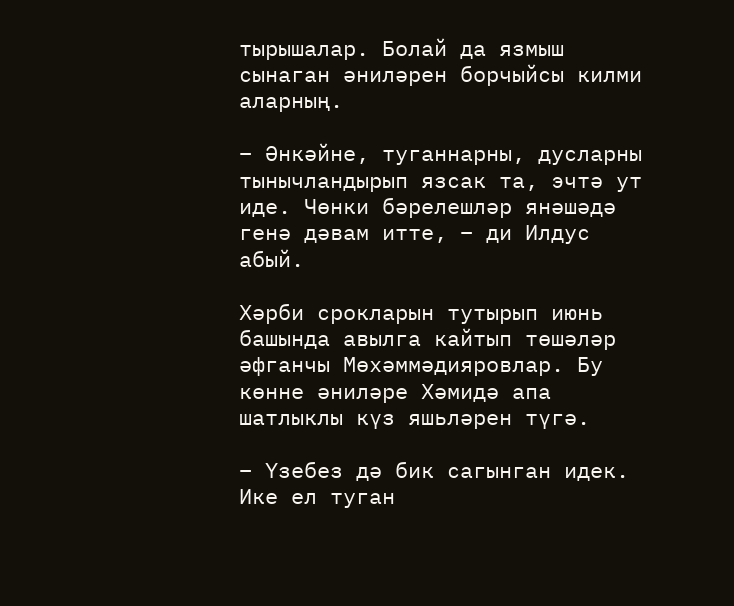тырышалар. Болай да язмыш сынаган әниләрен борчыйсы килми аларның.

– Әнкәйне, туганнарны, дусларны тынычландырып язсак та, эчтә ут иде. Чөнки бәрелешләр янәшәдә генә дәвам итте, – ди Илдус абый.

Хәрби срокларын тутырып июнь башында авылга кайтып төшәләр әфганчы Мөхәммәдияровлар. Бу көнне әниләре Хәмидә апа шатлыклы күз яшьләрен түгә.

– Үзебез дә бик сагынган идек. Ике ел туган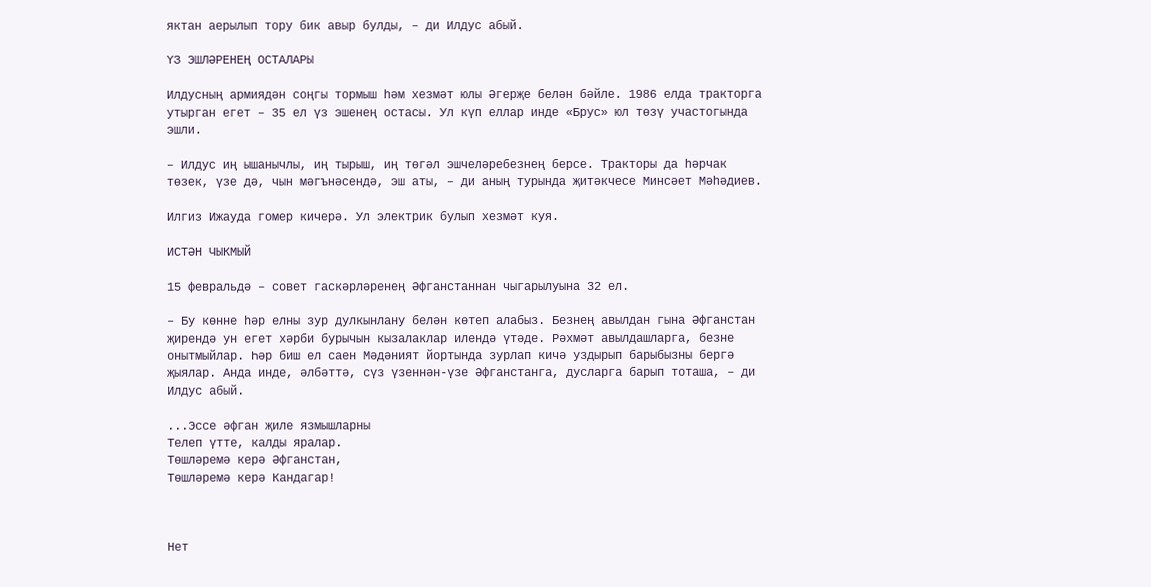яктан аерылып тору бик авыр булды, – ди Илдус абый.

ҮЗ ЭШЛӘРЕНЕҢ ОСТАЛАРЫ

Илдусның армиядән соңгы тормыш һәм хезмәт юлы Әгерҗе белән бәйле. 1986 елда тракторга утырган егет – 35 ел үз эшенең остасы. Ул күп еллар инде «Брус» юл төзү участогында эшли.

– Илдус иң ышанычлы, иң тырыш, иң төгәл эшчеләребезнең берсе. Тракторы да һәрчак төзек, үзе дә, чын мәгънәсендә, эш аты, – ди аның турында җитәкчесе Минсәет Мәһәдиев.

Илгиз Ижауда гомер кичерә. Ул электрик булып хезмәт куя.

ИСТӘН ЧЫКМЫЙ

15 февральдә – совет гаскәрләренең Әфганстаннан чыгарылуына 32 ел.

– Бу көнне һәр елны зур дулкынлану белән көтеп алабыз. Безнең авылдан гына Әфганстан җирендә ун егет хәрби бурычын кызалаклар илендә үтәде. Рәхмәт авылдашларга, безне онытмыйлар. Һәр биш ел саен Мәдәният йортында зурлап кичә уздырып барыбызны бергә җыялар. Анда инде, әлбәттә, сүз үзеннән-үзе Әфганстанга, дусларга барып тоташа, – ди Илдус абый.

...Эссе әфган җиле язмышларны
Телеп үтте, калды яралар.
Төшләремә керә Әфганстан,
Төшләремә керә Кандагар!



Нет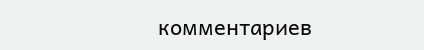комментариев